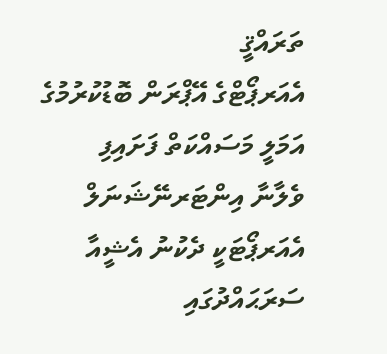ތަރައްޤީ
އެއަރޕޯޓްގެ އޭޕްރަން ބޮޑުކުރުމުގެ އަމަލީ މަސައްކަތް ފަށައިފި
ވެލާނާ އިންޓަރނޭޝަނަލް އެއަރޕޯޓަކީ ދެކުނު އެޝީއާ ސަރަޙައްދުގައި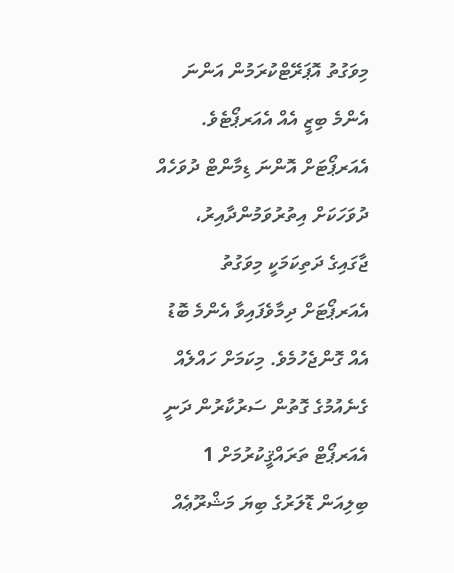މިވަގުތު އޮޕަރޭޓްކުރަމުން އަންނަ އެންމެ ބިޒީ އެއް އެއަރޕޯޓެވެ. އެއަރޕޯޓަށް އޮންނަ ޑިމާންޓް ދުވަހެއް ދުވަހަކަށް އިތުރުވަމުންދާއިރު، ޖާގައިގެ ދަތިކަމަކީ މިވަގުތު އެއަރޕޯޓަށް ދިމާވެފައިވާ އެންމެ ބޮޑު އެއް ގޮންޖެހުމެވެ. މިކަމަށް ހައްލެއް ގެނެއުމުގެ ގޮތުން ސަރުކާރުން ދަނީ އެއަރޕޯޓް ތަރައްޤީކުރުމަށް 1 ބިލިއަން ޑޮލަރުގެ ބިޔަ މަޝްރޫޢެއް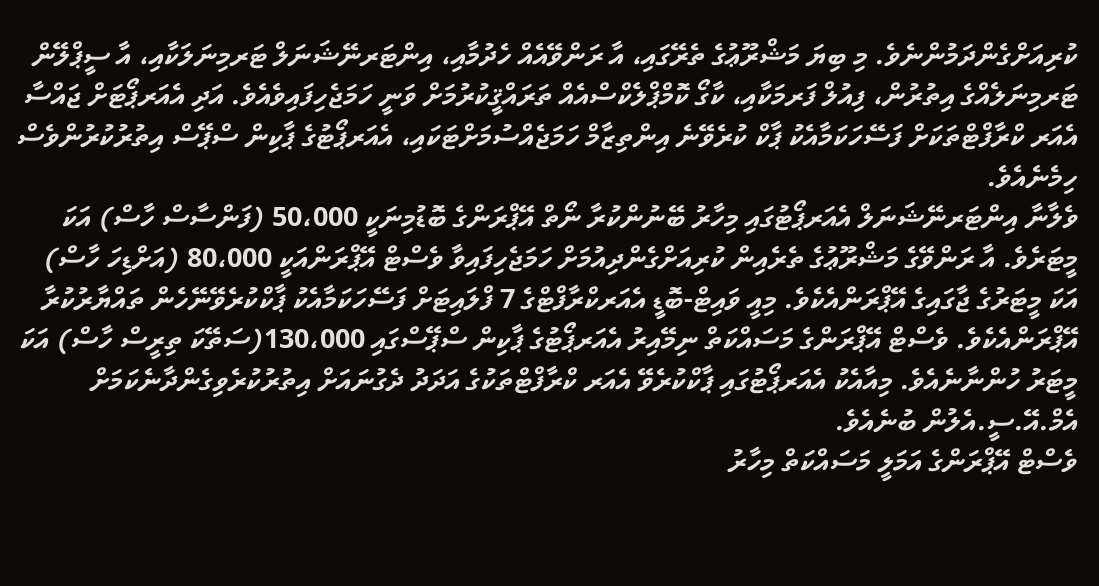ކުރިއަށްގެންދަމުންނެވެ. މި ބިޔަ މަޝްރޫޢުގެ ތެރޭގައި، އާ ރަންވޭއެއް ހެދުމާއި، އިންޓަރނޭޝަނަލް ޓަރމިނަލަކާއި، އާ ސީޕްލޭން ޓަރމިނަލެއްގެ އިތުރުން، ފިއުލް ފަރމަކާއި، ކާގޯ ކޮމްޕްލެކްސްއެއް ތަރައްޤީކުރުމަށް ވަނީ ހަމަޖެހިފައިވެއެވެ. އަދި އެއަރޕޯޓަށް ޖައްސާ އެއަރ ކްރާފްޓްތަކަށް ފަސޭހަކަމާއެކު ޕާކް ކުރެވޭނެ އިންތިޒާމް ހަމަޖެއްސުމަށްޓަކައި، އެއަރޕޯޓުގެ ޕާކިން ސްޕޭސް އިތުރުކުރުންވެސް ހިމެނެއެވެ.
ވެލާނާ އިންޓަރނޭޝަނަލް އެއަރޕޯޓުގައި މިހާރު ބޭނުންކުރާ ނޯތް އޭޕްރަންގެ ބޮޑުމިނަކީ 50،000 (ފަންސާސް ހާސް) އަކަ މީޓަރެވެ. އާ ރަންވޭގެ މަޝްރޫޢުގެ ތެރެއިން ކުރިއަށްގެންދިއުމަށް ހަމަޖެހިފައިވާ ވެސްޓް އޭޕްރަންއަކީ 80،000 (އަށްޑިހަ ހާސް) އަކަ މީޓަރުގެ ޖާގައިގެ އޭޕްރަންއެކެވެ. މިއީ ވައިޓް-ބޮޑީ އެއަރކްރާފްޓްގެ 7 ފްލައިޓަށް ފަސޭހަކަމާއެކު ޕާކްކުރެވޭނޭހެން ތައްޔާރުކުރާ އޭޕްރަންއެކެވެ. ވެސްޓް އޭޕްރަންގެ މަސައްކަތް ނިމޭއިރު އެއަރޕޯޓުގެ ޕާކިން ސްޕޭސްގައި 130،000(ސަތޭކަ ތިރީސް ހާސް) އަކަ މީޓަރު ހުންނާނެއެވެ. މިއާއެކު އެއަރޕޯޓުގައި ޕާކްކުރެވޭ އެއަރ ކްރާފްޓްތަކުގެ އަދަދު ދެގުނައަށް އިތުރުކުރެވިގެންދާނެކަމަށް އެމް.އޭ.ސީ.އެލުން ބުނެއެވެ.
ވެސްޓް އޭޕްރަންގެ އަމަލީ މަސައްކަތް މިހާރު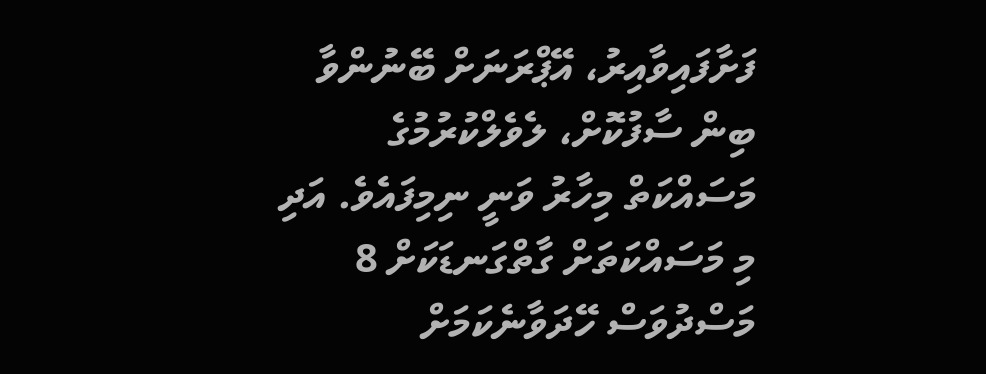ފަށާފައިވާއިރު، އޭޕްރަނަށް ބޭނުންވާ ބިން ސާފުކޮށް، ލެވެލްކުރުމުގެ މަސައްކަތް މިހާރު ވަނީ ނިމިފައެވެ. އަދި މި މަސައްކަތަށް ގާތްގަނޑަކަށް 8 މަސްދުވަސް ހޭދަވާނެކަމަށް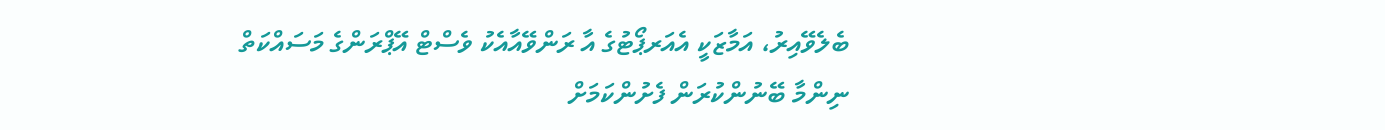ބެލެވޭއިރު، އަމާޒަކީ އެއަރޕޯޓުގެ އާ ރަންވޭއާއެކު ވެސްޓް އޭޕްރަންގެ މަސައްކަތް ނިންމާ ބޭނުންކުރަން ފެށުންކަމަށް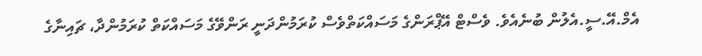އެމް.އޭ.ސީ.އެލުން ބުނެއެވެ. ވެސްޓް އޭޕްރަންގެ މަސައްކަތްވެސް ކުރަމުންދަނީ ރަންވޭގެ މަސައްކަތް ކުރަމުންދާ، ޗައިނާގެ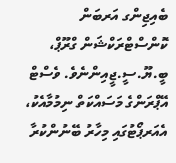ބެއިޖިންގ އަރބަން ކޮންސްޓްރަކްޝަން ގްރޫޕް، ބީ.ޔޫ.ސީ.ޖީއިންނެވެ. ވެސްޓް އޭޕްރަންގެ މަސައްކަތް ނިމުމާއެކު، އެއަރޕޯޓުގައި މިހާރު ބޭނުންކުރާ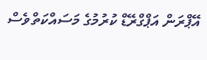އޭޕްރަން އަޕްގްރޭޑް ކުރުމުގެ މަސައްކަތްވެސް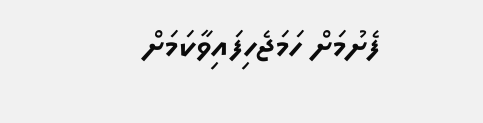ފެށުމަށް ހަމަޖެހިފައިވާކަމަށް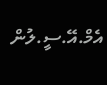އެމް.އޭ.ސީ.ލުން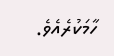ހާމަކުރެއެވެ.